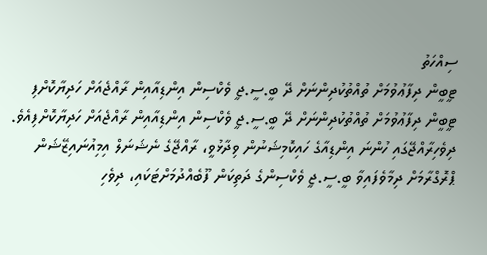ސިއްހަތު
ޓީބީން ދިފާޢުވުމަށް ތުއްތުކުދިންނަށް ދޭ ބީ.ސީ.ޖީ ވެކްސިން އިންޑިއާއިން ރާއްޖެއަށް ހަދިޔާކޮށްފި
ޓީބީން ދިފާޢުވުމަށް ތުއްތުކުދިންނަށް ދޭ ބީ.ސީ.ޖީ ވެކްސިން އިންޑިއާއިން ރާއްޖެއަށް ހަދިޔާކޮށްފިއެވެ.
ދިވެހިރާއްޖޭގައި ހުންނަ އިންޑިއާގެ ހައިކޮމިޝަނުން ވިދާޅުވީ، ރާއްޖޭގެ ނެޝަނަލް އިމިއުނައިޒޭޝަން ޕްރޮގްރާމަށް ދިމާވެފައިވާ ބީ.ސީ.ޖީ ވެކްސިންގެ ދަތިކަން ފޫބެއްދުމަށްޓަކައި، ދިވެހި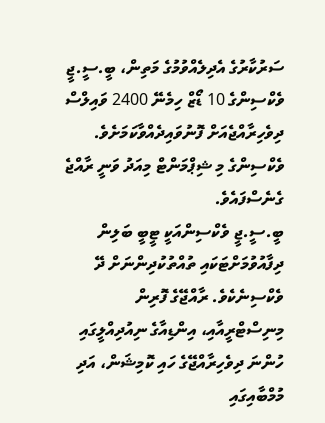ސަރުކާރުގެ އެދިލެއްވުމުގެ މަތިން، ބީ.ސީ.ޖީ ވެކްސިންގެ 10 ޑޯޒް ހިމެނޭ 2400 ވައިލްސް ދިވެހިރާއްޖެއަށް ފޮނުވައިދެއްވާކަމަށެވެ. ވެކްސިންގެ މި ޝިޕްމަންޓް މިއަދު ވަނީ ރާއްޖެ ގެނެސްފައެވެ.
ބީ.ސީ.ޖީ ވެކްސިންއަކީ ޓީބީ ބަލިން ދިފާއުވުމަށްޓަކައި ތުއްތުކުދިންނަށް ދޭ ވެކްސިނެކެވެ. ރާއްޖޭގެ ފޮރިން މިނިސްޓްރީއާއި، އިންޑިއާގެ ނިއުދިއްލީގައި ހުންނަ ދިވެހިރާއްޖޭގެ ހައި ކޮމިޝަން، އަދި މުމްބާއިގައި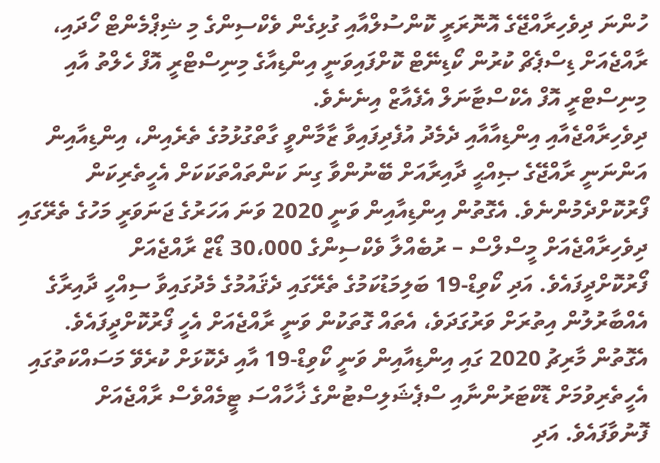ހުންނަ ދިވެހިރާއްޖޭގެ އޮނޮރަރީ ކޮންސުލްއާއި ގުޅިގެން ވެކްސިންގެ މި ޝިޕްމެންޓް ހޯދައި، ރާއްޖެއަށް ޑިސްޕެޗް ކުރުން ކޯޑިނޭޓް ކޮށްފައިވަނީ އިންޑިއާގެ މިނިސްޓްރީ އޮފް ހެލްތު އާއި މިނިސްޓްރީ އޮފް އެކްސްޓާނަލް އެފެއާޒް އިނެނެވެ.
ދިވެހިރާއްޖެއާއި އިންޑިއާއާއި ދެމެދު އުފެދިފައިވާ ޒާމާންވީ ގާތްގުޅުމުގެ ތެރެއިން، އިންޑިއާއިން އަންނަނީ ރާއްޖޭގެ ޞިއްޙީ ދާއިރާއަށް ބޭނުންވާ ގިނަ ކަންތައްތަކަކަށް އެހީތެރިކަން ފޯރުކޮށްދެމުންނެވެ. އެގޮތުން އިންޑިއާއިން ވަނީ 2020 ވަނަ އަހަރުގެ ޖަނަވަރީ މަހުގެ ތެރޭގައި ދިވެހިރާއްޖެއަށް މީސްލްސް – ރުބެއްލާ ވެކްސިންގެ 30،000 ޑޯޒް ރާއްޖެއަށް ފޯރުކޮށްދީފައެވެ. އަދި ކޯވިޑް-19 ބަލިމަޑުކަމުގެ ތެރޭގައި ދެޤައުމުގެ މެދުގައިވާ ސިއްހީ ދާއިރާގެ އެއްބާރުލުން އިތުރަށް ވަރުގަދަވެ، އެތައް ގޮތަކުން ވަނީ ރާއްޖެއަށް އެހީ ފޯރުކޮށްދީފައެވެ.
އެގޮތުން މާރިޗު 2020 ގައި އިންޑިއާއިން ވަނީ ކޯވިޑް-19 އާއި ދެކޮޅަށް ކުރެވޭ މަސައްކަތުގައި އެހީތެރިވުމަށް ޑޮކްޓަރުންނާއި ސްޕެޝަލިސްޓުންގެ ޚާހާއްސަ ޓީމެއްވެސް ރާއްޖެއަށް ފޮނުވާފައެވެ. އަދި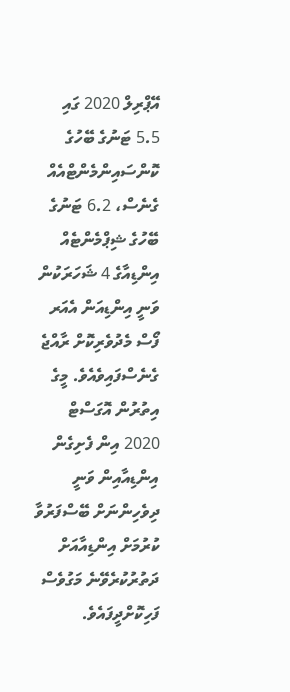އޭޕްރިލް 2020 ގައި 5.5 ޓަނުގެ ބޭހުގެ ކޮންސައިންމެންޓްއެއް ގެނެސް، 6.2 ޓަނުގެ ބޭހުގެ ޝިޕްމެންޓެއް އިންޑިއާގެ 4 ޝަހަރަކުން ވަނީ އިންޑިއަން އެއަރ ފޯސް މެދުވެރިކޮށް ރާއްޖެ ގެނެސްފައިވެއެވެ. މީގެ އިތުރުން އޮގަސްޓް 2020 އިން ފެށިގެން އިންޑިއާއިން ވަނީ ދިވެހިންނަށް ބޭސްފަރުވާ ކުރުމަށް އިންޑިއާއަށް ދަތުރުކުރެވޭނެ މަގުވެސް ފަހިކޮށްދީފައެވެ.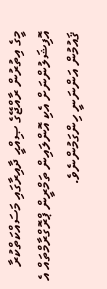މީގެ އިތުރުން ރާއްޖޭގެ ޞިއްޙީ ދާއިރާގައި މަސައްކަތްކުރާ އޮފިޝަލުންނަށް އެކި އޮންލައިން ތަމްރީން ޕްރޮގްރާމްތައް އެ ޤައުމުން އަންނަނީ ހިންގަމުންނެވެ.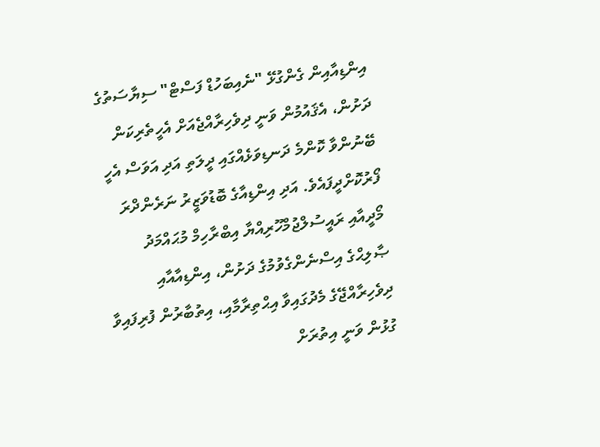އިންޑިއާއިން ގެންގުޅޭ "ނެއިބަހުޑް ފަސްޓް" ސިޔާސަތުގެ ދަށުން، އެޤައުމުން ވަނީ ދިވެހިރާއްޖެއަށް އެހީތެރިކަން ބޭނުންވާ ކޮންމެ ދަނޑިވަޅެއްގައި ދީލަތި އަދި އަވަސް އެހީ ފޯރުކޮށްދީފައެވެ. އަދި އިންޑިއާގެ ބޮޑުވަޒީރު ނަރެންދްރަ މޯދީއާއި ރައީސުލްޖުމްހޫރިއްޔާ އިބްރާހިމް މުޙައްމަދު ޞާލިޙްގެ އިސްނެންގެވުމުގެ ދަށުން، އިންޑިއާއާއި ދިވެހިރާއްޖޭގެ މެދުގައިވާ އިޙްތިރާމާއި، އިތުބާރުން ފުރިފައިވާ ގުޅުން ވަނީ އިތުރަށް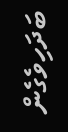ބަދަހިވެގެން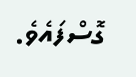ގޮސްފައެވެ.